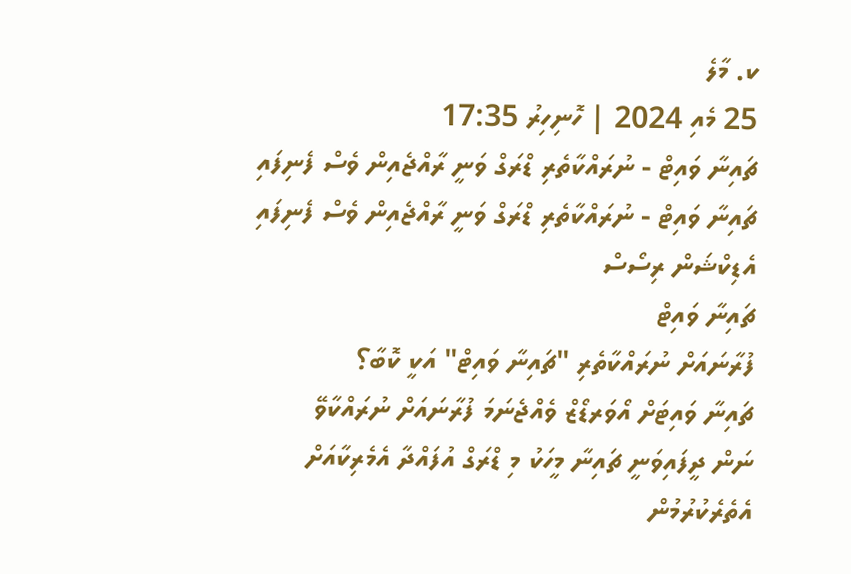ކ. މާލެ
25 މެއި 2024 | ހޮނިހިރު 17:35
ޗައިނާ ވައިޓް - ނުރައްކާތެރި ޑްރަގް ވަނީ ރާއްޖެއިން ވެސް ފެނިފައި
ޗައިނާ ވައިޓް - ނުރައްކާތެރި ޑްރަގް ވަނީ ރާއްޖެއިން ވެސް ފެނިފައި
އެޑިކްޝަން ރިސޯސް
ޗައިނާ ވައިޓް
ފުރާނައަށް ނުރައްކާތެރި "ޗައިނާ ވައިޓް" އަކީ ކޮބާ؟
ޗައިނާ ވައިޓަށް އޯވަރޑޯޒް ވެއްޖެނަމަ ފުރާނައަށް ނުރައްކާވޭ
ނަން ދީފައިވަނީ ޗައިނާ މީހަކު މި ޑްރަގް އުފައްދާ އެމެރިކާއަށް އެތެރެކުރުމުން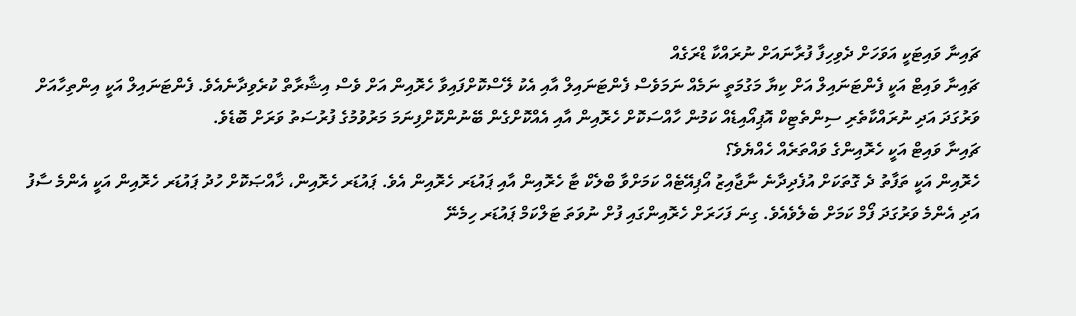ޗައިނާ ވައިޓަކީ އަވަހަށް ދެވިހިފާ ފުރާނައަށް ނުރައްކާ ޑްރަގެއް
ޗައިނާ ވައިޓް އަކީ ފެންޓަނައިލް އަށް ކިޔާ މަގުމަތީ ނަމެއް ނަމަވެސް ފެންޓަނައިލް އާއި އެކު ލޭސްކޮށްފައިވާ ހެރޮއިން އަށް ވެސް އިޝާރާތް ކުރެވިދާނެއެވެ. ފެންޓަނައިލް އަކީ އިންތިހާއަށް ވަރުގަދަ އަދި ނުރައްކާތެރި ސިންތެޓިކް އޮޕިއޯއިޑެއް ކަމުން ހާއްސަކޮށް ހެރޮއިން އާއި އެއްކޮށްގެން ބޭނުންކޮށްފިނަމަ މަރުވުމުގެ ފުރުސަތު ވަރަށް ބޮޑެވެ.
ޗައިނާ ވައިޓް އަކީ ހެރޮއިންގެ ވައްތަރެއް ހެއްޔެވެ؟
ހެރޮއިން އަކީ ތަފާތު ދެ ގޮތަކަށް އުފެދިދާނެ ނާޖާއިޒު އޯޕިއޭޓެއް ކަމަށްވާ ބްލެކް ޓާ ހެރޮއިން އާއި ޕައުޑަރ ހެރޮއިން އެވެ. ޕައުޑަރ ހެރޮއިން، ޚާއްޞަކޮށް ހުދު ޕައުޑަރ ހެރޮއިން އަކީ އެންމެ ސާފު އަދި އެންމެ ވަރުގަދަ ފޯމް ކަމަށް ބެލެވެއެވެ. ގިނަ ފަހަރަށް ހެރޮއިންގައި ފުށް ނުވަތަ ޓަލްކަމް ޕައުޑަރ ހިމެނޭ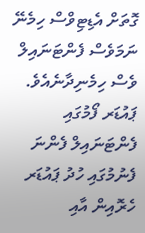ގޮތަށް އެޑިޓިވްސް ހިމެނޭ ނަމަވެސް ފެންޓަނައިލް ވެސް ހިމެނިދާނެއެވެ.
ޕައުޑަރ ފޯމުގައި ފެންޓަނައިލް ފެންނަ ފެނުމުގައި ހުދު ޕައުޑަރ ހެރޮއިން އާއި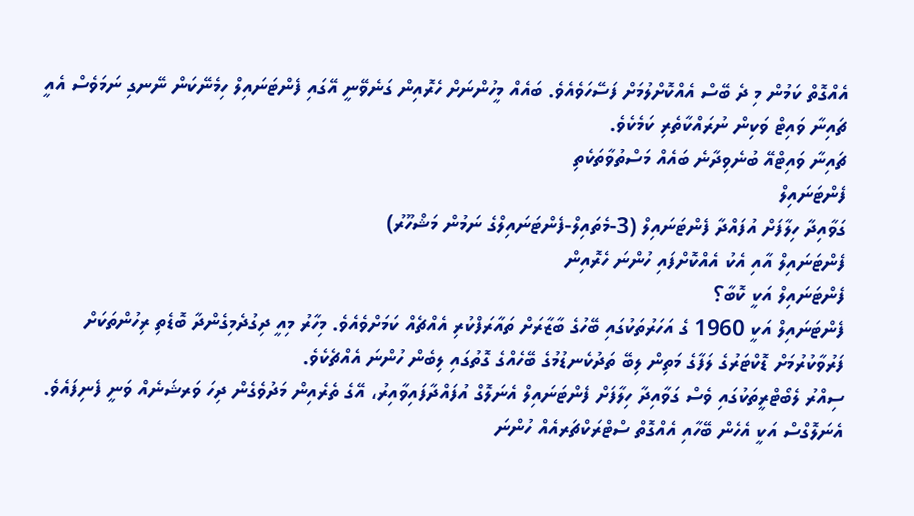އެއްގޮތް ކަމުން މި ދެ ބޭސް އެއްކޮށްލުމަށް ފަސޭހަވެއެވެ. ބައެއް މީހުންނަށް ހެރޮއިން ގަނެވޭނީ އޭގައި ފެންޓަނައިލް ހިމެނޭކަން ނޭނގި ނަމަވެސް އެއީ ޗައިނާ ވައިޓް ވަކިން ނުރައްކާތެރި ކަމެކެވެ.
ޗައިނާ ވައިޓްއޭ ބުނެވިދާނެ ބައެއް މަސްތުވާތަކެތި
ފެންޓަނައިލް
ގަވާއިދާ ހިލާފަށް އުފައްދާ ފެންޓަނައިލް (3-މެތައިލް-ފެންޓަނައިލްގެ ނަމުން މަޝްހޫރު)
ފެންޓަނައިލް އާއި އެކު އެއްކޮށްފައި ހުންނަ ހެރޮއިން
ފެންޓަނައިލް އަކީ ކޮބާ؟
ފެންޓަނައިލް އަކީ 1960 ގެ އަހަރުތަކުގައި ބޭހުގެ ބާޒާރަށް ތައާރަފްކުރި އެއްޗެއް ކަމަށްވެއެވެ. މިހާރު މިއީ ދިގުދެމިގެންދާ ބޮޑެތި ރިހުންތަކަށް ފަރުވާކުރުމަށް ޑޮކްޓަރުގެ ލަފާގެ މަތިން ލިބޭ ތަދުކެނޑުމުގެ ބޭހެއްގެ ގޮތުގައި ލިބެން ހުންނަ އެއްޗެކެވެ.
ސިއްރު ލެބޯޓްރީތަކުގައި ވެސް ގަވާއިދާ ހިލާފަށް ފެންޓަނައިލް އެނަލޮގް އުފައްދާފައިވާއިރު، އޭގެ ތެރެއިން މަދުވެގެން ދިހަ ވަރޝަނެއް ވަނީ ފެނިފައެވެ. އެނަލޮގްސް އަކީ އެހެން ބޭހާއި އެއްގޮތް ސްޓްރަކްޗަރއެއް ހުންނަ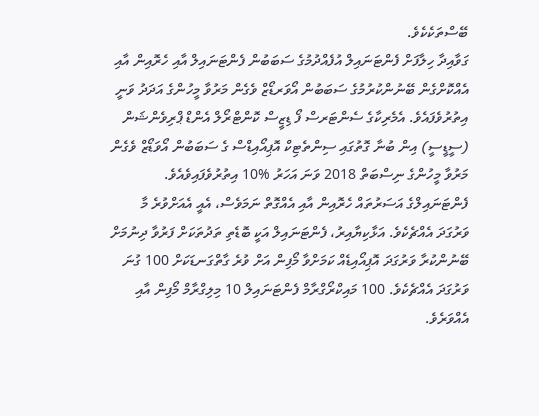ބޭސްތަކެކެވެ.
ގަވާއިދާ ހިލާފަށް ފެންޓަނައިލް އުފެއްދުމުގެ ސަބަބުން ފެންޓަނައިލް އާއި ހެރޮއިން އާއި އެއްކޮށްގެން ބޭނުންކުރުމުގެ ސަބަބުން އޯވަރޑޯޒް ވެގެން މަރުވާ މީހުންގެ އަދަދު ވަނީ އިތުރުވެފައެވެ. އެމެރިކާގެ ސެންޓަރސް ފޯ ޑިޒީސް ކޮންޓްރޯލް އެންޑް ޕްރިވެންޝަން (ސީޑީސީ) އިން ބުނާ ގޮތުގައި ސިންތެޓިކް އޮޕިއޯއިޑްސް ގެ ސަބަބުން އޯވަޑޯޒް ވެގެން މަރުވާ މީހުންގެ ނިސްބަތް 2018 ވަނަ އަހަރު %10 އިތުރުވެފައިވެއެވެ.
ފެންޓަނައިލްގެ އަސަރުތައް ހެރޮއިން އާއި އެއްގޮތް ނަމަވެސް، އެއީ އެއަށްވުރެ މާ ވަރުގަދަ އެއްޗެކެވެ. އަޅާކިޔާއިރު، ފެންޓަނައިލް އަކީ ބޮޑެތި ތަދުތަކަށް ފަރުވާ ދިނުމަށް ބޭނުންކުރާ ވަރުގަދަ އޮޕިއޯއިޑެއް ކަމަށްވާ މޯފިން އަށް ވުރެ ގާތްގަނޑަކަށް 100 ގުނަ ވަރުގަދަ އެއްޗެކެވެ. 100 މައިކްރޯގްރާމް ފެންޓަނައިލް 10 މިލިގްރާމް މޯފިން އާއި އެއްވަރެވެ.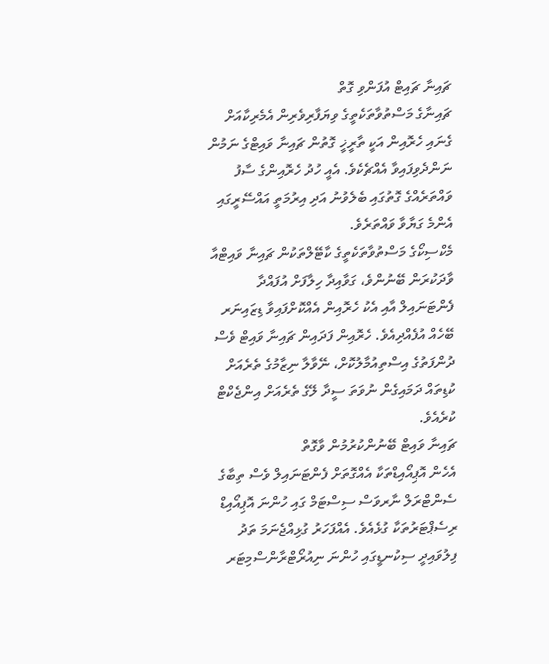ޗައިނާ ޗައިޓް އުފަންވި ގޮތް
ޗައިނާގެ މަސްތުވާތަކެތީގެ ވިޔަފާރިވެރިން އެމެރިކާއަށް ގެނައި ހެރޮއިން އަކީ ތާރީޚީ ގޮތުން ޗައިނާ ވައިޓްގެ ނަމުން ނަންދެވިފައިވާ އެއްޗެކެވެ. އެއީ ހުދު ހެރޮއިންގެ ސާފު ވައްތަރެއްގެ ގޮތުގައި ބެލެވުނު އަދި އިރުމަތީ އައްސޭރީގައި އެންމެ ގަޔާވާ ވައްތަރެވެ.
މެކްސިކޯގެ މަސްތުވާތަކެތީގެ ކާޓޭލްތަކުން ޗައިނާ ވައިޓްއާ ވާދަކުރަން ބޭނުންވެ، ގަވާއިދާ ހިލާފަށް އުފައްދާ ފެންޓަނައިލް އާއި އެކު ހެރޮއިން އެއްކޮށްފައިވާ ޑިޒައިނަރ ބޭހެއް އުފެއްދިއެވެ. ހެރޮއިން ފަދައިން ޗައިނާ ވައިޓް ވެސް ދުންފަތުގެ އިސްތިއުމާލުކޮށް، ނޭވާލާ ނިޒާމުގެ ތެރެއަށް ކުޑިތައް ދަމައިގެން ނުވަތަ ސީދާ ލޭގެ ތެރެއަށް އިންޖެކްޓް ކުރެއެވެ.
ޗައިނާ ވައިޓް ބޭނުންކުރުމުން ވާގޮތް
އެހެން އޮޕިއޯއިޑްތަކާ އެއްގޮތަށް ފެންޓަނައިލް ވެސް ތިބާގެ ސެންޓްރަލް ނާރވަސް ސިސްޓަމް ގައި ހުންނަ އޮޕިއޯއިޑް ރިސެޕްޓަރުތަކާ ގުޅެއެވެ. އެއްފަހަރު ގުޅިއްޖެނަމަ ތަދު ފިލުވައިދީ ސިކުނޑީގައި ހުންނަ ނިއުރޯޓްރާންސްމިޓަރ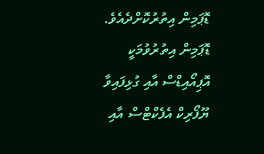ޑޮޕަމިން އިތުރުކޮށްދެއެވެ.
ޑޮޕަމިން އިތުރުވުމަކީ އޮޕިއޯއިޑްސް އާއި ގުޅިފައިވާ ޔޫފޯރިކް އެފެކްޓްސް އާއި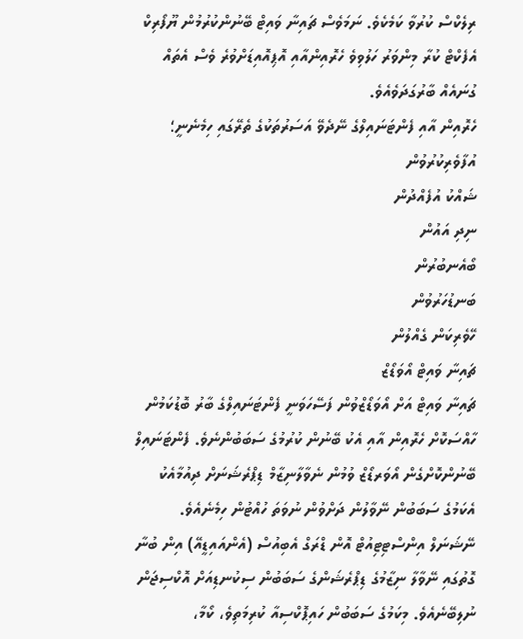ރިލެކްސް ކުރުވާ ކަމެކެވެ. ނަމަވެސް ޗައިނާ ވައިޓް ބޭނުންކުރުމުން ޔޫފޯރިކް އެފެކްޓް ކުރާ މިންވަރު ހަލުވިވެ ހެރޮއިންއާއި އޮޕިއޮއިޑަށްވުރެ ވެސް އެތައް ގުނައެއް ބާރުގަދަވެއެވެ.
ހެރޮއިން އާއި ފެންޓަނައިލްގެ ނޭދެވޭ އަސަރުތަކުގެ ތެރޭގައި ހިމެނެނީ؛
އުފާވެރިކުރުވުން
ޝައްކު އުފެއްދުން
ނިދި އައުން
ބޯއެނބުރުން
ބަނޑުހަރުވުން
ހޭވެރިކަން ގެއްލުން
ޗައިނާ ވައިޓް އޯވަޑޯޒް
ޗައިނާ ވައިޓް އަށް އޯވަޑޯޒްވުން ފަސޭހަވަނީ ފެންޓަނައިލްގެ ބާރު ބޮޑުކަމުން ހާއްސަކޮށް ހެރޮއިން އާއި އެކު ބޭނުން ކުރުމުގެ ސަބަބުންނެވެ. ފެންޓަނައިލް ބޭނުންކޮށްގެން އޯވަރޑޯޒް ވުމުން ނެވާލާނިޒާމް ޑިޕްރެޝަނަށް ދިއުމާއެކު އެކަމުގެ ސަބަބުން ނޭވާލުން ދަށްވުން ނުވަތަ ހުއްޓުން ހިމެނެއެވެ.
ނޭޝަނަލް އިންސްޓިޓިއުޓް އޮން ޑްރަގް އެބިއުސް (އެންއައިޑީއޭ) އިން ބުނާ ގޮތުގައި ނޭވާލާ ނިޒާމުގެ ޑިޕްރެޝަންގެ ސަބަބުން ސިކުނޑިއަށް އޮކްސިޖަން ނުލިބޭނެއެވެ. މިކަމުގެ ސަބަބުން ހައިޕޮކްސިއާ ކުރިމަތިވެ، ކޯމާ،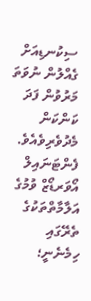ސިކުނޑިއަށް ގެއްލުން ނުވަތަ މަރުވުން ފަދަ ކަންކަން މެދުވެރިވެއެވެ.
ފެންޓަނައިލް އޯވަރޑޯޒް ވުމުގެ އަލާމާތްތަކުގެ ތެރޭގައި ހިމެނެނީ؛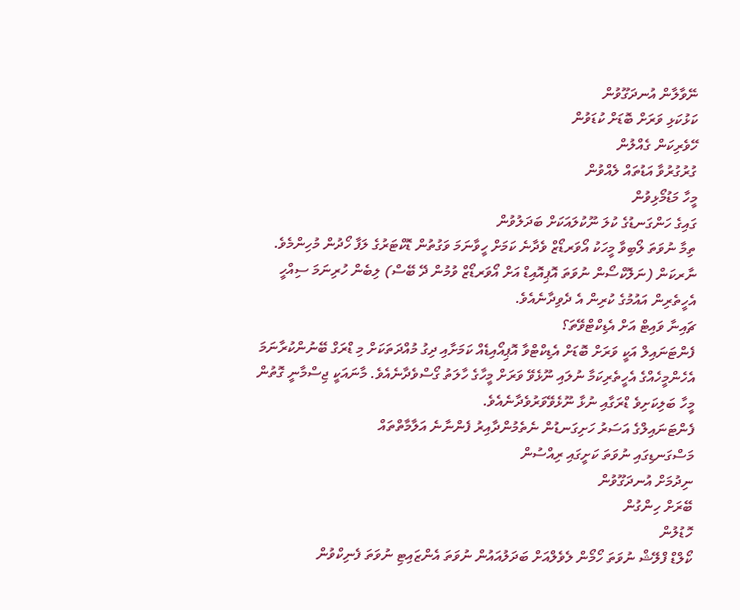ނޭވާލާން އުނދަގޫވުން
ކަޅުކަޅި ވަރަށް ބޮޑަށް ކުޑަވުން
ހޭވެރިކަން ގެއްލުން
ގުރުގުރުވާ އަޑުތައް ލެއްވުން
މީހާ މަޑުމޯޅިވުން
ގައިގެ ހަންގަނޑުގެ ކުލަ ނޫކުލައަކަށް ބަދަލުވުން
ތިމާ ނުވަތަ ލޯބިވާ މީހަކު އޯވަރޑޯޒް ވެދާނެ ކަމަށް ހީވާނަމަ ވަގުތުން ޑޮކްޓަރުގެ ލަފާ ހޯދުން މުހިންމެވެ. ނާރކަން (ނަލޮކްސޯން ނުވަތަ އޮޕިއޮއިޑް އަށް އޯވަރޑޯޒް ވުމުން ދޭ ބޭސް) ލިބެން ހުރިނަމަ ސިއްހީ އެހީތެރިން އައުމުގެ ކުރިން އެ ދެވިދާނެއެވެ.
ޗައިނާ ވައިޓް އަށް އެޑިކްޓްވޭތަ؟
ފެންޓަނައިލް އަކީ ވަރަށް ބޮޑަށް އެޑިކްޓްވާ އޮޕިއޯއިޑެއް ކަމަށާއި ދިގު މުއްދަތަކަށް މި ޑްރަގް ބޭނުންކުރާނަމަ އެހެންމީހެއްގެ އެހީތެރިކަމާ ނުލައި ނޫޅެވޭ ވަރަށް މީހާގެ ހާލަތު ގޯސްވެދާނެއެވެ. މާނައަކީ ޖިސްމާނީ ގޮތުން މީހާ ބަލިކަށިވެ ޑްރަގާއި ނުޅާ ނޫޅެވޭވަރުވެދާނެއެވެ.
ފެންޓަނައިލްގެ އަސަރު ހަށިގަނޑުން ނެތެމުންދާއިރު ފެންނާނެ އަލާމާތްތައް
މަސްގަނޑިގައި ނުވަތަ ކަށީގައި ރިއްސުން
ނިދުމަށް އުނދަގޫވުން
ބޭރަށް ހިންގުން
ހޮޑުލުން
ކޯލްޑް ފްލޭޝް ނުވަތަ ހޯމޯން ލެވެލްއަށް ބަދަލުއައުން ނުވަތަ އެންޒައިޓި ނުވަތަ ފެނިކްވުން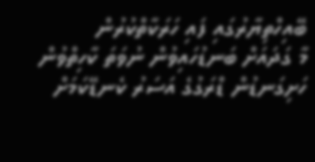ބޭއިހްތިޔާރުގައި ފައި ހަރަކާތްކުރުން
މާ ގަދައަށް ބަނޑުހައިވުން ނުވަތަ ކާހިތްވުން
ހަށިގަނޑުން ޑްރަގުގެ އަސަރު ކެނޑޭކަމަށް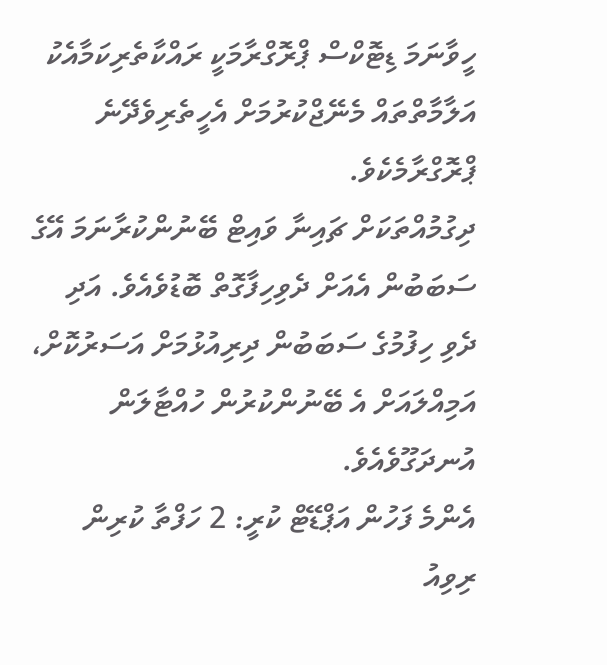ހީވާނަމަ ޑިޓޮކްސް ޕްރޮގްރާމަކީ ރައްކާތެރިކަމާއެކު އަލާމާތްތައް މެނޭޖްކުރުމަށް އެހީތެރިވެދޭނެ ޕްރޮގްރާމެކެވެ.
ދިގުމުއްތަކަށް ޗައިނާ ވައިޓް ބޭނުންކުރާނަމަ އޭގެ ސަބަބުން އެއަށް ދެވިހިފާގޮތް ބޮޑުވެއެވެ. އަދި ދެވި ހިފުމުގެ ސަބަބުން ދިރިއުޅުމަށް އަސަރުކޮށް، އަމިއްލައަށް އެ ބޭނުންކުރުން ހުއްޓާލަން އުނދަގޫވެއެވެ.
އެންމެ ފަހުން އަޕްޑޭޓް ކުރީ: 2 ހަފްތާ ކުރިން
ރިވިއު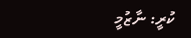ކުރީ: ނާޒުމީ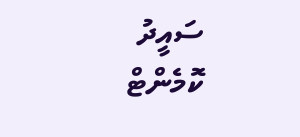ސައީދު
ކޮމެންޓް